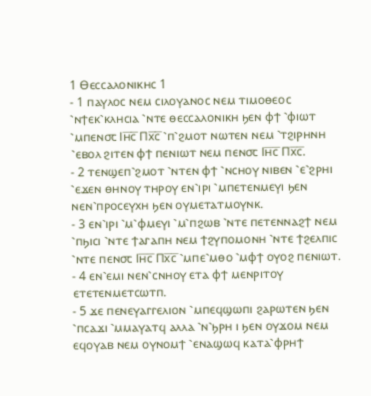1 Ⲑⲉⲥⲥⲁⲗⲟⲛⲓⲕⲏⲥ 1
- 1 ⲡⲁⲩⲗⲟⲥ ⲛⲉⲙ ⲥⲓⲗⲟⲩⲁⲛⲟⲥ ⲛⲉⲙ ⲧⲓⲙⲟⲑⲉⲟⲥ ⳿ⲛϯⲉⲕ⳿ⲕⲗⲏⲥⲓⲁ ⳿ⲛⲧⲉ ⲑⲉⲥⲥⲁⲗⲟⲛⲓⲕⲏ ϧⲉⲛ ⲫϯ ⳿ⲫⲓⲱⲧ ⳿ⲙⲡⲉⲛ⳪ Ⲓⲏ̅ⲥ̅ Ⲡⲭ̅ⲥ̅ ⳿ⲡ⳿ϩⲙⲟⲧ ⲛⲱⲧⲉⲛ ⲛⲉⲙ ⳿ⲧϩⲓⲣⲏⲛⲏ ⳿ⲉⲃⲟⲗ ϩⲓⲧⲉⲛ ⲫϯ ⲡⲉⲛⲓⲱⲧ ⲛⲉⲙ ⲡⲉⲛ⳪ Ⲓⲏ̅ⲥ̅ Ⲡⲭ̅ⲥ̅.
- 2 ⲧⲉⲛϣⲉⲡ⳿ϩⲙⲟⲧ ⳿ⲛⲧⲉⲛ ⲫϯ ⳿ⲛⲥⲏⲟⲩ ⲛⲓⲃⲉⲛ ⳿ⲉ⳿ϩⲣⲏⲓ ⳿ⲉϫⲉⲛ ⲑⲏⲛⲟⲩ ⲧⲏⲣⲟⲩ ⲉⲛ⳿ⲓⲣⲓ ⳿ⲙⲡⲉⲧⲉⲛⲙⲉⲩⲓ ϧⲉⲛ ⲛⲉⲛ⳿ⲡⲣⲟⲥⲉⲩⲭⲏ ϧⲉⲛ ⲟⲩⲙⲉⲧⲁⲧⲙⲟⲩⲛⲕ.
- 3 ⲉⲛ⳿ⲓⲣⲓ ⳿ⲙ⳿ⲫⲙⲉⲩⲓ ⳿ⲙ⳿ⲡϩⲱⲃ ⳿ⲛⲧⲉ ⲡⲉⲧⲉⲛⲛⲁϩϯ ⲛⲉⲙ ⳿ⲡϧⲓⲥⲓ ⳿ⲛⲧⲉ ϯⲁⲅⲁⲡⲏ ⲛⲉⲙ ϯϩⲩⲡⲟⲙⲟⲛⲏ ⳿ⲛⲧⲉ ϯϩⲉⲗⲡⲓⲥ ⳿ⲛⲧⲉ ⲡⲉⲛ⳪ Ⲓⲏ̅ⲥ̅ Ⲡⲭ̅ⲥ̅ ⳿ⲙⲡⲉ⳿ⲙⲑⲟ ⳿ⲙⲫϯ ⲟⲩⲟϩ ⲡⲉⲛⲓⲱⲧ.
- 4 ⲉⲛ⳿ⲉⲙⲓ ⲛⲉⲛ⳿ⲥⲛⲏⲟⲩ ⲉⲧⲁ ⲫϯ ⲙⲉⲛⲣⲓⲧⲟⲩ ⲉⲧⲉⲧⲉⲛⲙⲉⲧⲥⲱⲧⲡ.
- 5 ϫⲉ ⲡⲉⲛⲉⲩⲁⲅⲅⲉⲗⲓⲟⲛ ⳿ⲙⲡⲉϥϣⲱⲡⲓ ϩⲁⲣⲱⲧⲉⲛ ϧⲉⲛ ⳿ⲡⲥⲁϫⲓ ⳿ⲙⲙⲁⲩⲁⲧϥ ⲁⲗⲗⲁ ⳿ⲛ⳿ϧⲣⲏ ⲓ ϧⲉⲛ ⲟⲩϫⲟⲙ ⲛⲉⲙ ⲉϥⲟⲩⲁⲃ ⲛⲉⲙ ⲟⲩⲛⲟⲙϯ ⳿ⲉⲛⲁϣⲱϥ ⲕⲁⲧⲁ⳿ⲫⲣⲏϯ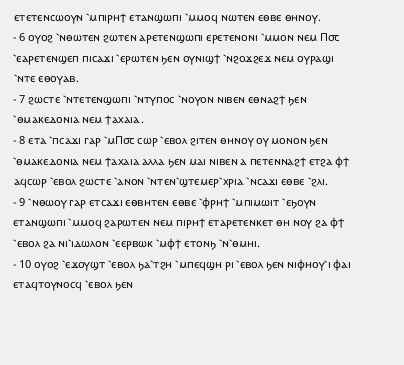ⲉⲧⲉⲧⲉⲛⲥⲱⲟⲩⲛ ⳿ⲙⲡⲓⲣⲏϯ ⲉⲧⲁⲛϣⲱⲡⲓ ⳿ⲙⲙⲟϥ ⲛⲱⲧⲉⲛ ⲉⲑⲃⲉ ⲑⲏⲛⲟⲩ.
- 6 ⲟⲩⲟϩ ⳿ⲛⲑⲱⲧⲉⲛ ϩⲱⲧⲉⲛ ⲁⲣⲉⲧⲉⲛϣⲱⲡⲓ ⲉⲣⲉⲧⲉⲛⲟⲛⲓ ⳿ⲙⲙⲟⲛ ⲛⲉⲙ Ⲡ⳪ ⳿ⲉⲁⲣⲉⲧⲉⲛϣⲉⲡ ⲡⲓⲥⲁϫⲓ ⳿ⲉⲣⲱⲧⲉⲛ ϧⲉⲛ ⲟⲩⲛⲓϣϯ ⳿ⲛϩⲟϫϩⲉϫ ⲛⲉⲙ ⲟⲩⲣⲁϣⲓ ⳿ⲛⲧⲉ ⲉⲑⲟⲩⲁⲃ.
- 7 ϩⲱⲥⲧⲉ ⳿ⲛⲧⲉⲧⲉⲛϣⲱⲡⲓ ⳿ⲛⲧⲩⲡⲟⲥ ⳿ⲛⲟⲩⲟⲛ ⲛⲓⲃⲉⲛ ⲉⲑⲛⲁϩϯ ϧⲉⲛ ⳿ⲑⲙⲁⲕⲉⲇⲟⲛⲓⲁ ⲛⲉⲙ ϯⲁⲭⲁⲓⲁ.
- 8 ⲉⲧⲁ ⳿ⲡⲥⲁϫⲓ ⲅⲁⲣ ⳿ⲙⲠ⳪ ⲥⲱⲣ ⳿ⲉⲃⲟⲗ ϩⲓⲧⲉⲛ ⲑⲏⲛⲟⲩ ⲟⲩ ⲙⲟⲛⲟⲛ ϧⲉⲛ ⳿ⲑⲙⲁⲕⲉⲇⲟⲛⲓⲁ ⲛⲉⲙ ϯⲁⲭⲁⲓⲁ ⲁⲗⲗⲁ ϧⲉⲛ ⲙⲁⲓ ⲛⲓⲃⲉⲛ ⲁ ⲡⲉⲧⲉⲛⲛⲁϩϯ ⲉⲧϩⲁ ⲫϯ ⲁϥⲥⲱⲣ ⳿ⲉⲃⲟⲗ ϩⲱⲥⲧⲉ ⳿ⲁⲛⲟⲛ ⳿ⲛⲧⲉⲛ⳿ϣⲧⲉⲙⲉⲣ⳿ⲭⲣⲓⲁ ⳿ⲛⲥⲁϫⲓ ⲉⲑⲃⲉ ⳿ϩⲗⲓ.
- 9 ⳿ⲛⲑⲱⲟⲩ ⲅⲁⲣ ⲉⲧⲥⲁϫⲓ ⲉⲑⲃⲏⲧⲉⲛ ⲉⲑⲃⲉ ⳿ⲫⲣⲏϯ ⳿ⲙⲡⲓⲙⲱⲓⲧ ⳿ⲉϧⲟⲩⲛ ⲉⲧⲁⲛϣⲱⲡⲓ ⳿ⲙⲙⲟϥ ϩⲁⲣⲱⲧⲉⲛ ⲛⲉⲙ ⲡⲓⲣⲏϯ ⲉⲧⲁⲣⲉⲧⲉⲛⲕⲉⲧ ⲑⲏ ⲛⲟⲩ ϩⲁ ⲫϯ ⳿ⲉⲃⲟⲗ ϩⲁ ⲛⲓ⳿ⲓⲇⲱⲗⲟⲛ ⳿ⲉⲉⲣⲃⲱⲕ ⳿ⲙⲫϯ ⲉⲧⲟⲛϧ ⳿ⲛ⳿ⲑⲙⲏⲓ.
- 10 ⲟⲩⲟϩ ⳿ⲉϫⲟⲩϣⲧ ⳿ⲉⲃⲟⲗ ϧⲁ⳿ⲧϩⲏ ⳿ⲙⲡⲉϥϣⲏ ⲣⲓ ⳿ⲉⲃⲟⲗ ϧⲉⲛ ⲛⲓⲫⲏⲟⲩ⳿ⲓ ⲫⲁⲓ ⲉⲧⲁϥⲧⲟⲩⲛⲟⲥϥ ⳿ⲉⲃⲟⲗ ϧⲉⲛ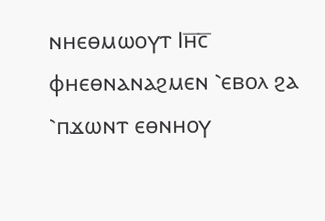ⲛⲏⲉⲑⲙⲱⲟⲩⲧ Ⲓⲏ̅ⲥ̅ ⲫⲏⲉⲑⲛⲁⲛⲁϩⲙⲉⲛ ⳿ⲉⲃⲟⲗ ϩⲁ ⳿ⲡϫⲱⲛⲧ ⲉⲑⲛⲏⲟⲩ